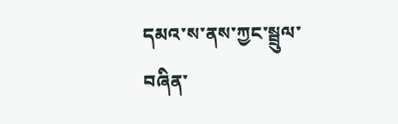དམའ་ས་ནས་ཀྱང་སྦྲུལ་བཞིན་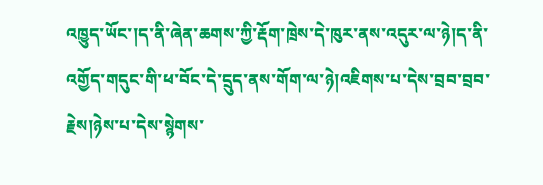འཁྱུད་ཡོང་།ད་ནི་ཞེན་ཆགས་ཀྱི་རྡོག་ཁྲེས་དེ་ཁུར་ནས་འདུར་ལ་ཉེ།ད་ནི་འགྱོད་གདུང་གི་ཕ་བོང་དེ་དྲུད་ནས་གོག་ལ་ཉེ།འཇིགས་པ་དེས་བྲབ་བྲབ་རྗེས།ཉེས་པ་དེས་སྙེགས་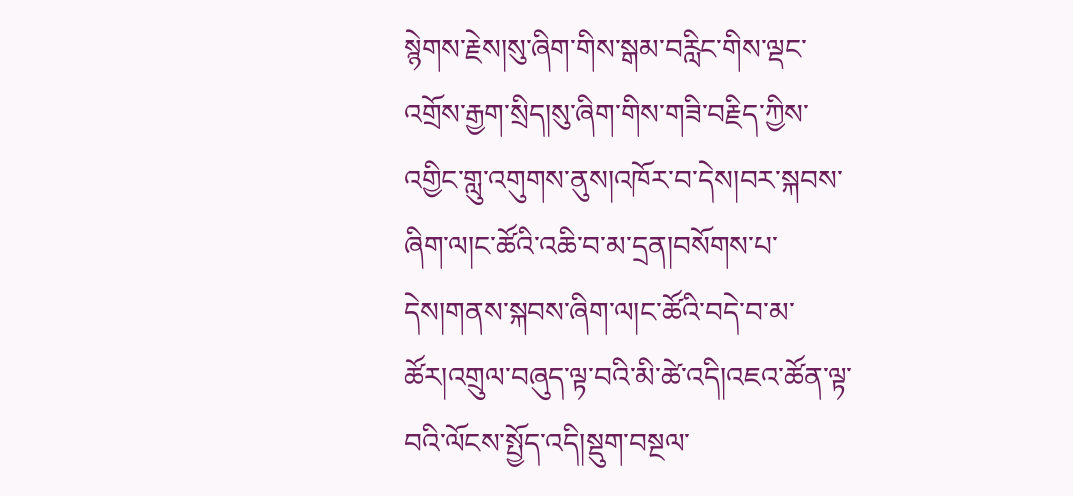སྙེགས་རྗེས།སུ་ཞིག་གིས་སྒམ་བརླིང་གིས་ལྡང་འགྲོས་རྒྱག་སྲིད།སུ་ཞིག་གིས་གཟི་བརྗིད་ཀྱིས་འགྱིང་གླུ་འགུགས་ནུས།འཁོར་བ་དེས།བར་སྐབས་ཞིག་ལ།ང་ཚོའི་འཆི་བ་མ་དྲན།བསོགས་པ་དེས།གནས་སྐབས་ཞིག་ལ།ང་ཚོའི་བདེ་བ་མ་ཚོར།འགྲུལ་བཞུད་ལྟ་བའི་མི་ཚེ་འདི།འཇའ་ཚོན་ལྟ་བའི་ལོངས་སྤྱོད་འདི།སྡུག་བསྔལ་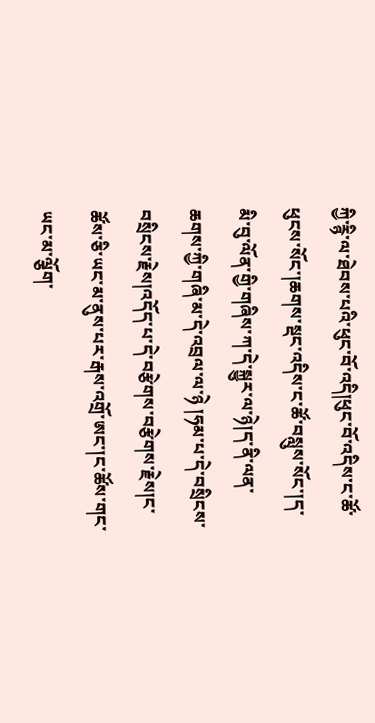ཀྱི་རྙི་ལ་ཐེབས་པའི་ཕུང་བོ་འདི།ཕུང་བོ་འདིས་ང་ཚོ་ཕུངས་སོང་།ཆགས་སྡང་འདིས་ང་ཚོ་བསླུས་སོང་།ད་མི་བུ་ལོན་གྱི་གཞིས་ཀ་དེ་སྐྱུར་ལ་ཉེ།ད་ནི་ལན་ཆགས་ཀྱི་གཞི་མ་དེ་འབྲལ་ལ་ཉེ །ཧམ་པ་དེ་བསྲིངས་བསྲིངས་རྗེས།འདོད་པ་དེ་བརྩེགས་བརྩེགས་རྗེས།ང་ཚོས་ཅི་ཡང་མ་ནུས་པར་རྒས་འགྲོ་ཨང་།ང་ཚོས་གང་ཡང་མ་ལྕོག་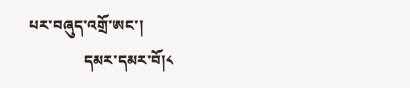པར་བཞུད་འགྲོ་ཨང་།
               དམར་དམར་བོ།༨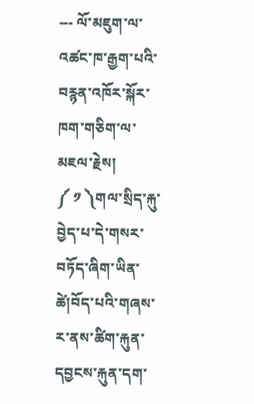--- ལོ་མཇུག་ལ་འཚང་ཁ་རྒྱག་པའི་བརྙན་འཁོར་སྐོར་ཁག་གཅིག་ལ་མཇལ་རྗེས།
༼ ༡ ༽གལ་སྲིད་རྐུ་བྱེད་པ་དེ་གསར་བཏོད་ཞིག་ཡིན་ཚེ།བོད་པའི་གཞས་ར་ནས་ཚིག་རྐུན་དབྱངས་རྐུན་དག་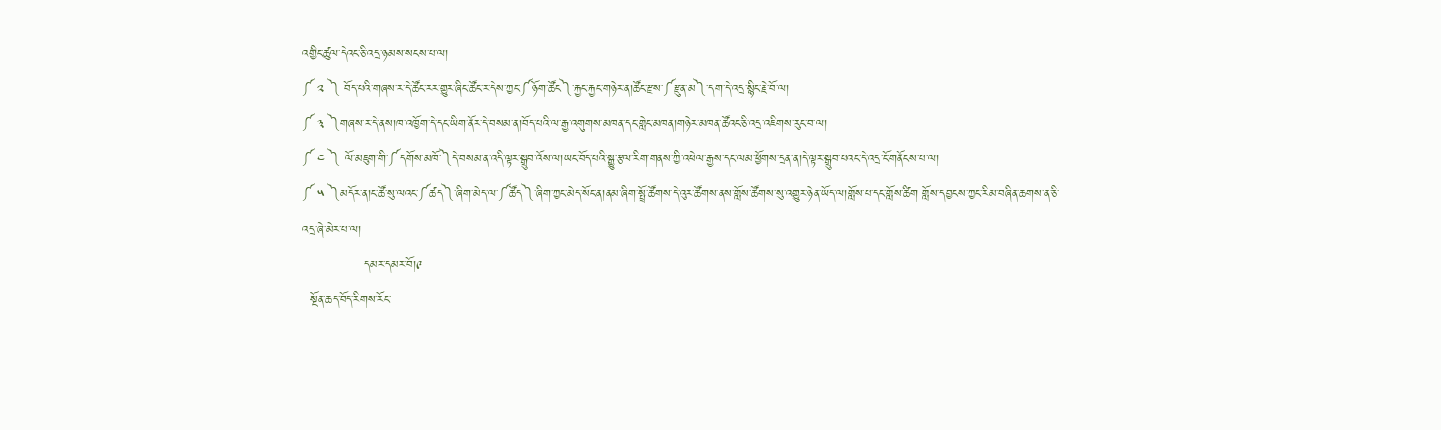འགྱིང་ཚུལ་དེའང་ཅི་འདྲ་ཉམས་སངས་པ་ལ།
༼ ༢ ༽ བོད་པའི་གཞས་ར་དེ་ཚོང་རར་གྱུར་ཞིང་ཚོང་ར་དེས་ཀྱང་༼ཉོག་ཚོང༽་རྐྱང་རྐྱང་གཉེར་ན།ཚོང་རྫས་༼རྫུན་མ༽་དག་དེ་འདྲ་སྙིང་རྗེ་བོ་ལ།
༼ ༣ ༽གཞས་ར་དེ་ནས།ཁ་འཁྱོག་དེ་དང་ཡིག་ནོར་དེ་བསམ་ན།བོད་པའི་ལ་རྒྱ་འགུགས་མཁན་དང་གླེང་མཁན།གཉེར་མཁན་ཚོའང་ཅི་འདྲ་འཇིགས་རུང་བ་ལ།
༼ ༤ ༽ ལོ་མཇུག་གི་༼དགོས་མཁོ་༽དེ་བསམ་ན་འདི་ལྟར་སྒྲུབ་འོས་ལ།ཡང་བོད་པའི་སྒྱུ་རྩལ་རིག་གནས་ཀྱི་འཕེལ་རྒྱས་དང་ལམ་ཕྱོགས་དྲན་ན།དེ་ལྟར་སྒྲུབ་པའང་དེ་འདྲ་ངོ་གནོངས་པ་ལ།
༼ ༥ ༽མདོར་ན།ང་ཚོ་སུ་ལའང་༼ཚད༽་ཞིག་མེད་ལ་༼ཚོད༽་ཞིག་ཀྱང་མེད་སོང་ན།ནམ་ཞིག་སྤྲོ་ཚོགས་དེ་འུར་ཚོགས་ནས་གློས་ཚོགས་སུ་འགྱུར་ཉེན་ཡོད་ལ།གློས་པ་དང་གློས་ཚིག གློས་དབྱངས་ཀྱང་རིམ་བཞིན་ཆགས་ན་ཅི་འདྲ་ཞེ་མེར་པ་ལ།
               དམར་དམར་བོ།༩
  སྔོན་ཆད་བོད་རིགས་རོང་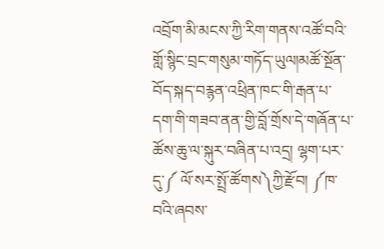འབྲོག་མི་མངས་ཀྱི་རིག་གནས་འཚོ་བའི་གློ་སྙིང་བྲང་གསུམ་གཏོད་ཡུལ།མཚོ་སྔོན་བོད་སྐད་བརྙན་འཕྲིན་ཁང་གི་རྒན་པ་དག་གི་གཟབ་ནན་གྱི་བློ་གྲོས་དེ་གཞོན་པ་ཚོས་ཆུ་ལ་སྐུར་བཞིན་པ་འདྲ། ལྷག་པར་དུ་༼ ལོ་སར་སྤྲོ་ཚོགས༽ཀྱི་རྫོབ། ༼ཁ་བའི་ཞབས་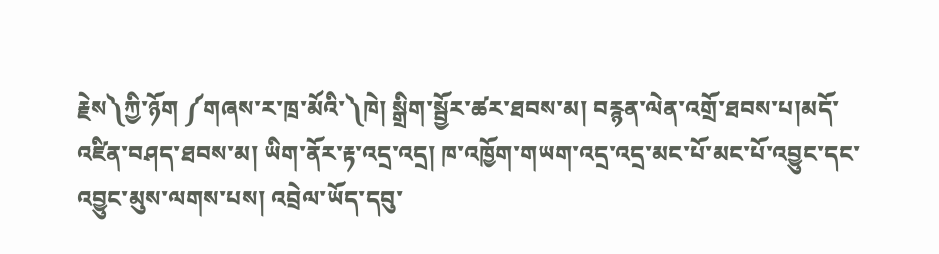རྗེས༽ཀྱི་ཉོག ༼གཞས་ར་ཁྲ་མོའི་༽ཁེ། སྒྲིག་སྦྱོར་ཚར་ཐབས་མ། བརྙན་ལེན་འགྲོ་ཐབས་པ།མདོ་འཛིན་བཤད་ཐབས་མ། ཡིག་ནོར་རྟ་འདྲ་འདྲ། ཁ་འཁྱོག་གཡག་འདྲ་འདྲ་མང་པོ་མང་པོ་འབྱུང་དང་འབྱུང་མུས་ལགས་པས། འབྲེལ་ཡོད་དབུ་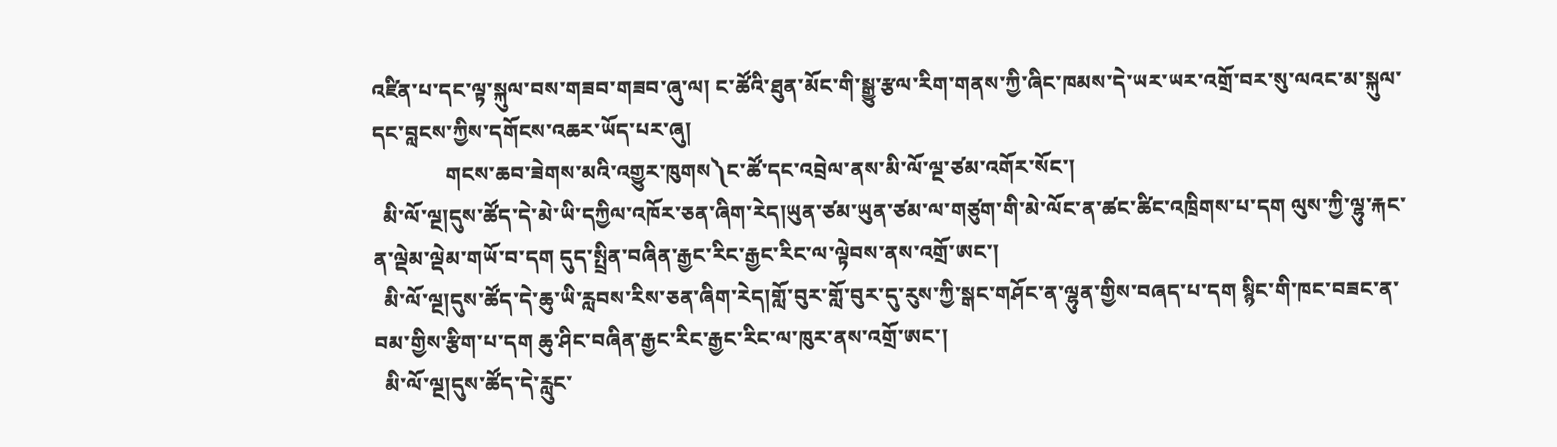འཛིན་པ་དང་ལྟ་སྐུལ་བས་གཟབ་གཟབ་ཞུ་ལ། ང་ཚོའི་ཐུན་མོང་གི་སྒྱུ་རྩལ་རིག་གནས་ཀྱི་ཞིང་ཁམས་དེ་ཡར་ཡར་འགྲོ་བར་སུ་ལའང་མ་སྐུལ་དང་བླངས་ཀྱིས་དགོངས་འཆར་ཡོད་པར་ཞུ།
              གངས་ཆབ་ཟེགས་མའི་འགྱུར་ཁུགས༽ང་ཚོ་དང་འབྲེལ་ནས་མི་ལོ་ལྔ་ཙམ་འགོར་སོང་།
  མི་ལོ་ལྔ།དུས་ཚོད་དེ་མེ་ཡི་དཀྱིལ་འཁོར་ཅན་ཞིག་རེད།ཡུན་ཙམ་ཡུན་ཙམ་ལ་གཙུག་གི་མེ་ལོང་ན་ཚང་ཚིང་འཁྲིགས་པ་དག ལུས་ཀྱི་ལྷུ་རྐང་ན་ལྡེམ་ལྡེམ་གཡོ་བ་དག དུད་སྤྲིན་བཞིན་རྒྱང་རིང་རྒྱང་རིང་ལ་ལྟེབས་ནས་འགྲོ་ཨང་།
  མི་ལོ་ལྔ།དུས་ཚོད་དེ་ཆུ་ཡི་རླབས་རིས་ཅན་ཞིག་རེད།གློ་བུར་གློ་བུར་དུ་རུས་ཀྱི་སྒང་གཤོང་ན་ལྷུན་གྱིས་བཞད་པ་དག སྙིང་གི་ཁང་བཟང་ན་བམ་གྱིས་རྩིག་པ་དག ཆུ་ཤིང་བཞིན་རྒྱང་རིང་རྒྱང་རིང་ལ་ཁུར་ནས་འགྲོ་ཨང་།
  མི་ལོ་ལྔ།དུས་ཚོད་དེ་རླུང་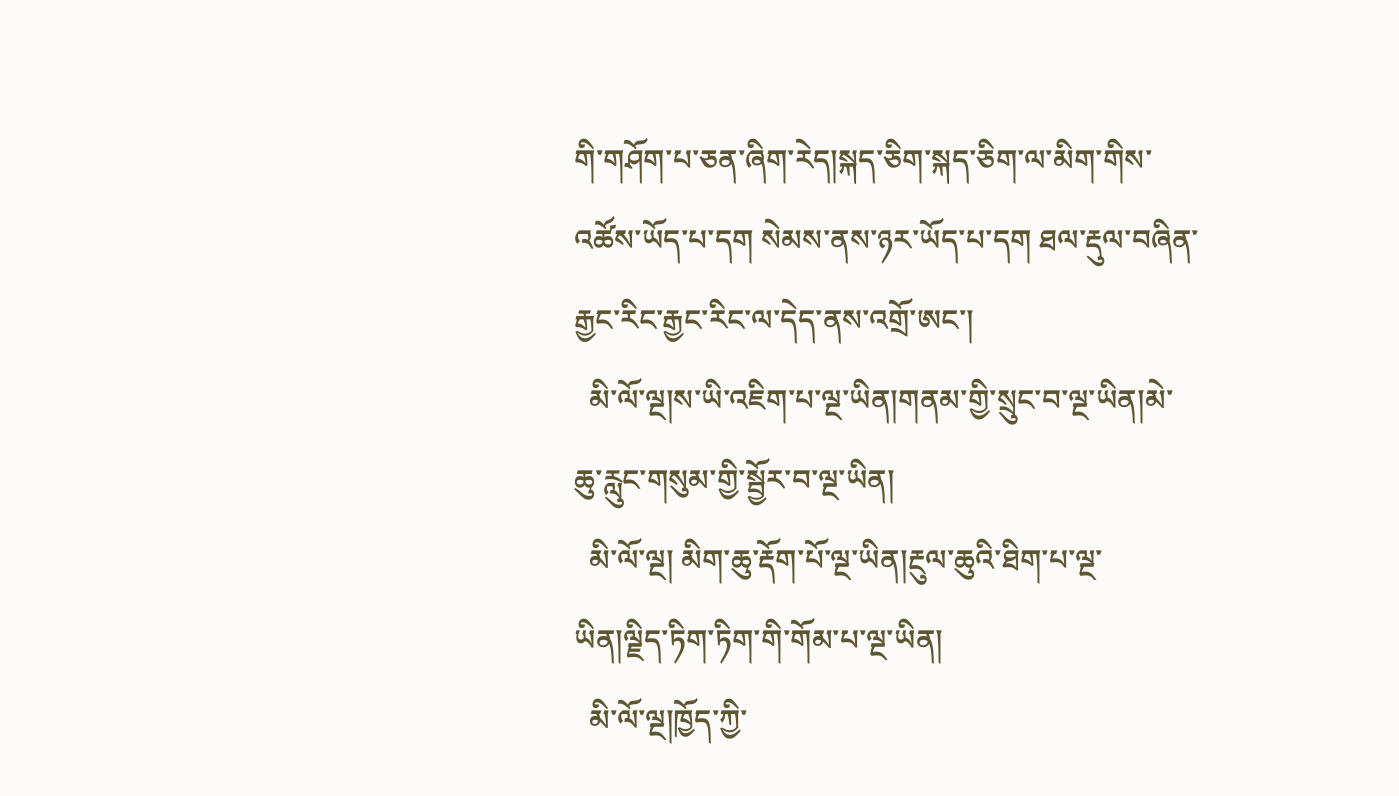གི་གཤོག་པ་ཅན་ཞིག་རེད།སྐད་ཅིག་སྐད་ཅིག་ལ་མིག་གིས་འཚོས་ཡོད་པ་དག སེམས་ནས་ཉར་ཡོད་པ་དག ཐལ་རྡུལ་བཞིན་རྒྱང་རིང་རྒྱང་རིང་ལ་དེད་ནས་འགྲོ་ཨང་།
  མི་ལོ་ལྔ།ས་ཡི་འཇིག་པ་ལྔ་ཡིན།གནམ་གྱི་སྲུང་བ་ལྔ་ཡིན།མེ་ཆུ་རླུང་གསུམ་གྱི་སྦྱོར་བ་ལྔ་ཡིན།
  མི་ལོ་ལྔ། མིག་ཆུ་རྡོག་པོ་ལྔ་ཡིན།རྔུལ་ཆུའི་ཐིག་པ་ལྔ་ཡིན།ལྗིད་ཏིག་ཏིག་གི་གོམ་པ་ལྔ་ཡིན།
  མི་ལོ་ལྔ།ཁྱོད་ཀྱི་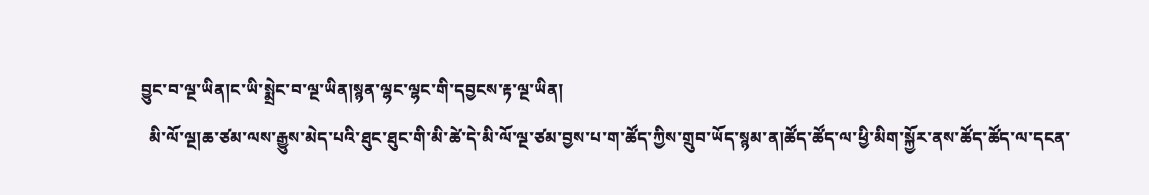བྱུང་བ་ལྔ་ཡིན།ང་ཡི་སྨྲེང་བ་ལྔ་ཡིན།སྙན་ལྷང་ལྷང་གི་དབྱངས་རྟ་ལྔ་ཡིན།
  མི་ལོ་ལྔ།ཆ་ཙམ་ལས་རྒྱུས་མེད་པའི་ཐུང་ཐུང་གི་མི་ཚེ་དེ་མི་ལོ་ལྔ་ཙམ་བྱས་པ་ག་ཚོད་ཀྱིས་གྲུབ་ཡོད་སྙམ་ན།ཚོད་ཚོད་ལ་ཕྱི་མིག་སྐྱོར་ནས་ཚོད་ཚོད་ལ་དངན་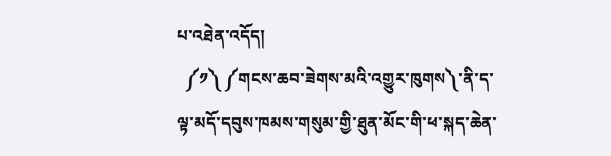པ་འཐེན་འདོད།
  ༼༡༽ ༼གངས་ཆབ་ཟེགས་མའི་འགྱུར་ཁུགས༽་ནི་ད་ལྟ་མདོ་དབུས་ཁམས་གསུམ་གྱི་ཐུན་མོང་གི་ཕ་སྐད་ཆེན་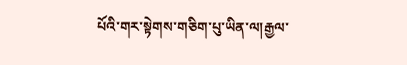པོའི་གར་སྟེགས་གཅིག་པུ་ཡིན་ལ།རྒྱལ་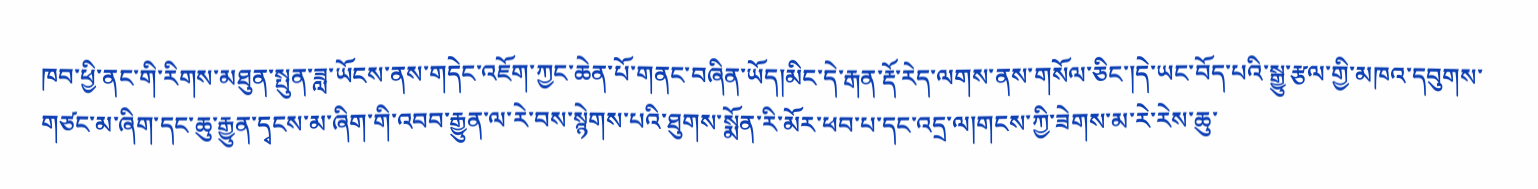ཁབ་ཕྱི་ནང་གི་རིགས་མཐུན་སྤུན་ཟླ་ཡོངས་ནས་གདེང་འཇོག་ཀྱང་ཆེན་པོ་གནང་བཞིན་ཡོད།མིང་དེ་རྒན་རྡོ་རེད་ལགས་ནས་གསོལ་ཅིང་།དེ་ཡང་བོད་པའི་སྒྱུ་རྩལ་གྱི་མཁའ་དབུགས་གཙང་མ་ཞིག་དང་ཆུ་རྒྱུན་དྭངས་མ་ཞིག་གི་འབབ་རྒྱུན་ལ་རེ་བས་སྙེགས་པའི་ཐུགས་སྨོན་རི་མོར་ཕབ་པ་དང་འདྲ་ལ།གངས་ཀྱི་ཟེགས་མ་རེ་རེས་ཆུ་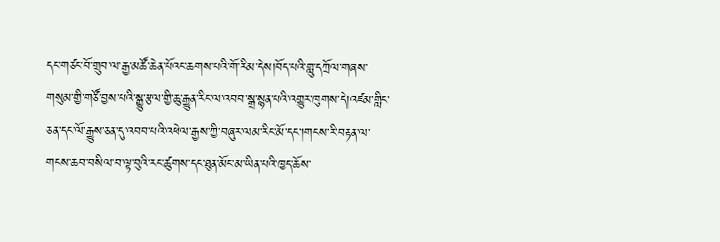དང་གཙང་བོ་གྲུབ་ལ་རྒྱ་མཚོ་ཆེན་པོའང་ཆགས་པའི་གོ་རིམ་དེས།བོད་པའི་གླུ་དཀྲོལ་གཞས་གསུམ་གྱི་གཙོ་བྱས་པའི་སྒྱུ་རྩལ་གྱི་ཆུ་རྒྱུན་རིང་ལ་འབབ་སྒྲ་སྙན་པའི་འགྱུར་ཁུགས་དེ།འཛམ་གླིང་ཅན་དང་ལོ་རྒྱུས་ཅན་དུ་འབབ་པའི་འཕེལ་རྒྱས་ཀྱི་བཞུར་ལམ་རིང་མོ་དང་།གངས་རི་བརྟན་ལ་གངས་ཆབ་བསིལ་བ་ལྟ་བུའི་རང་ཚུགས་དང་ཐུན་མོང་མ་ཡིན་པའི་ཁྱད་ཆོས་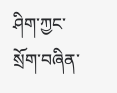ཤིག་ཀྱང་སྲོག་བཞིན་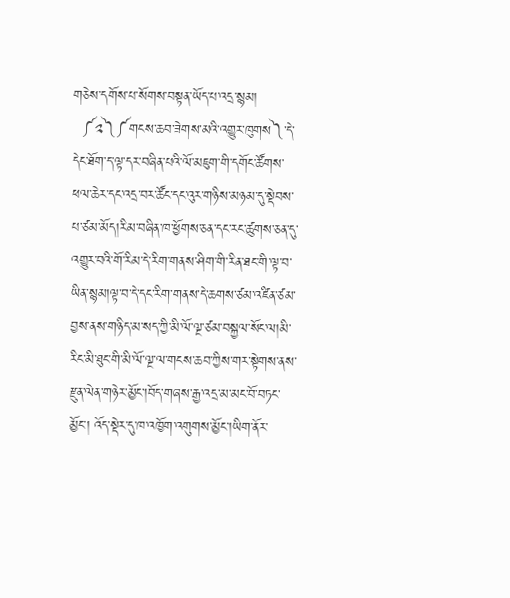གཅེས་དགོས་པ་སོགས་བསྟན་ཡོད་པ་འདྲ་སྙམ།
  ༼༢༽༼གངས་ཆབ་ཟེགས་མའི་འགྱུར་ཁུགས༽་དེ་དེང་ཐོག་ད་ལྟ་དར་བཞིན་པའི་ལོ་མཇུག་གི་དགོང་ཚོགས་ཕལ་ཆེར་དང་འདྲ་བར་ཚོང་དང་འུར་གཉིས་མཉམ་དུ་སྡེབས་པ་ཙམ་མོད།རིམ་བཞིན་ཁ་ཕྱོགས་ཅན་དང་རང་ཚུགས་ཅན་དུ་འགྱུར་བའི་གོ་རིམ་དེ་རིག་གནས་ཤིག་གི་རིན་ཐང་གི་ལྟ་བ་ཡིན་སྙམ།ལྟ་བ་དེ་དང་རིག་གནས་དེ་ཆགས་ཙམ་འཛིན་ཙམ་བྱས་ནས་གཉིད་མ་སད་ཀྱི་མི་ལོ་ལྔ་ཙམ་བསྐྱལ་སོང་ལ།མི་རིང་མི་ཐུང་གི་མི་ལོ་ལྔ་ལ་གངས་ཆབ་ཀྱིས་གར་སྟེགས་ནས་རྫུན་ལེན་གཉེར་མྱོང་།བོད་གཞས་རྒྱ་འདྲ་མ་མང་བོ་བཏང་མྱོང་། འོད་སྡེར་དུ་ཁ་འཁྱོག་འགུགས་མྱོང་།ཡིག་ནོར་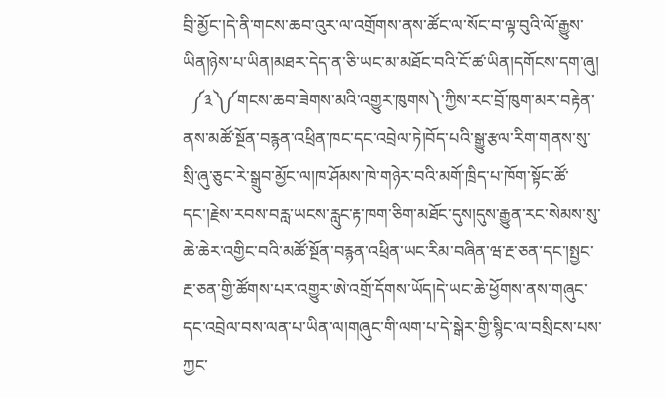བྲི་མྱོང་།དེ་ནི་གངས་ཆབ་འུར་ལ་འགྲོགས་ནས་ཚོང་ལ་སོང་བ་ལྟ་བུའི་ལོ་རྒྱུས་ཡིན།ཉེས་པ་ཡིན།མཐར་དེད་ན་ཅི་ཡང་མ་མཐོང་བའི་ངོ་ཚ་ཡིན།དགོངས་དག་ཞུ།
  ༼༣༽༼གངས་ཆབ་ཟེགས་མའི་འགྱུར་ཁུགས༽་ཀྱིས་རང་བྲོ་ཁུག་མར་བརྟེན་ནས་མཚོ་སྔོན་བརྙན་འཕྲིན་ཁང་དང་འབྲེལ་ཏེ།བོད་པའི་སྒྱུ་རྩལ་རིག་གནས་སུ་སྲི་ཞུ་ཅུང་རེ་སྒྲུབ་མྱོང་ལ།ཁ་ཤོམས་ཁེ་གཉེར་བའི་མགོ་ཁྲིད་པ་ཁོག་སྟོང་ཚོ་དང་།རྗེས་རབས་བརླ་ཡངས་རླུང་རྟ་ཁག་ཅིག་མཐོང་དུས།དུས་རྒྱུན་རང་སེམས་སུ་ཆེ་ཆེར་འགྱིང་བའི་མཚོ་སྔོན་བརྙན་འཕྲིན་ཡང་རིམ་བཞིན་ཝ་རྔ་ཅན་དང་།སྤྱང་རྔ་ཅན་གྱི་ཚོགས་པར་འགྱུར་ཨེ་འགྲོ་དོགས་ཡོད།དེ་ཡང་ཆེ་ཕྱོགས་ནས་གཞུང་དང་འབྲེལ་བས་ལན་པ་ཡིན་ལ།གཞུང་གི་ལག་པ་དེ་སྒེར་གྱི་སྙིང་ལ་བསྲིངས་པས་ཀྱང་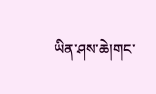ཡིན་ཤས་ཆེ།གང་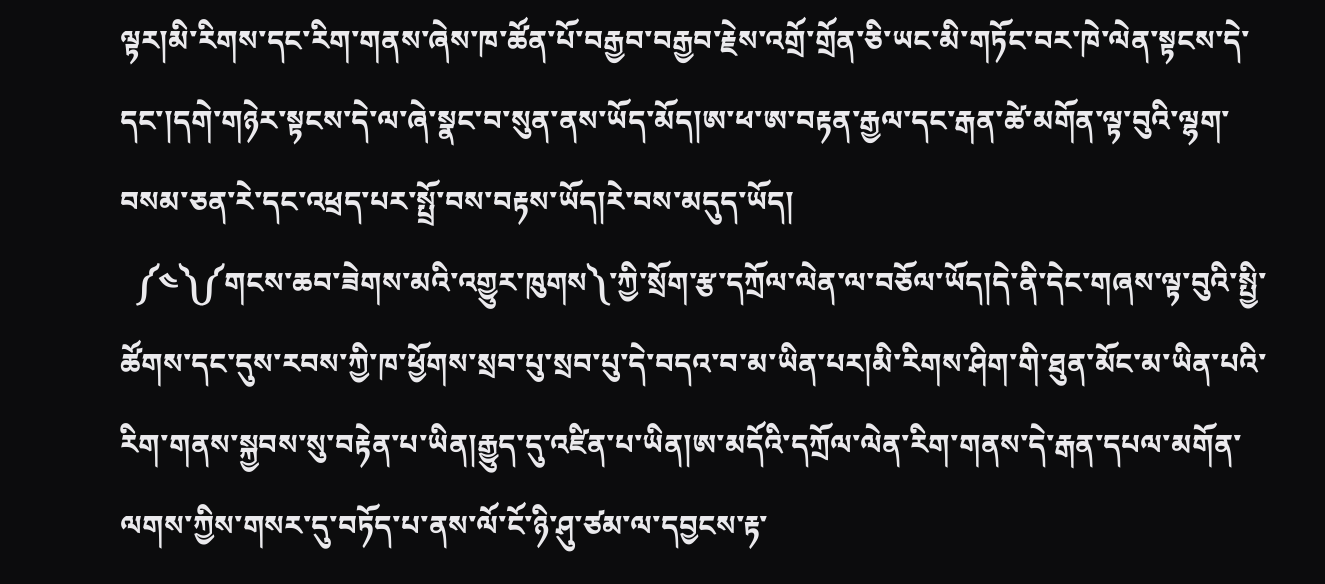ལྟར།མི་རིགས་དང་རིག་གནས་ཞེས་ཁ་ཚོན་པོ་བརྒྱབ་བརྒྱབ་རྗེས་འགྲོ་གྲོན་ཅི་ཡང་མི་གཏོང་བར་ཁེ་ལེན་སྟངས་དེ་དང་།དགེ་གཉེར་སྟངས་དེ་ལ་ཞེ་སྣང་བ་སུན་ནས་ཡོད་མོད།ཨ་ཕ་ཨ་བརྟན་རྒྱལ་དང་རྒན་ཚེ་མགོན་ལྟ་བུའི་ལྷག་བསམ་ཅན་རེ་དང་འཕྲད་པར་སྤྲོ་བས་བརྟས་ཡོད།རེ་བས་མདུད་ཡོད།
  ༼༤༽༼གངས་ཆབ་ཟེགས་མའི་འགྱུར་ཁུགས༽་ཀྱི་སྲོག་རྩ་དཀྲོལ་ལེན་ལ་བཅོལ་ཡོད།དེ་ནི་དེང་གཞས་ལྟ་བུའི་སྤྱི་ཚོགས་དང་དུས་རབས་ཀྱི་ཁ་ཕྱོགས་སྲབ་པུ་སྲབ་པུ་དེ་བདའ་བ་མ་ཡིན་པར།མི་རིགས་ཤིག་གི་ཐུན་མོང་མ་ཡིན་པའི་རིག་གནས་སྐྱབས་སུ་བརྟེན་པ་ཡིན།རྒྱུད་དུ་འཛིན་པ་ཡིན།ཨ་མདོའི་དཀྲོལ་ལེན་རིག་གནས་དེ་རྒན་དཔལ་མགོན་ལགས་ཀྱིས་གསར་དུ་བཏོད་པ་ནས་ལོ་ངོ་ཉི་ཤུ་ཙམ་ལ་དབྱངས་རྟ་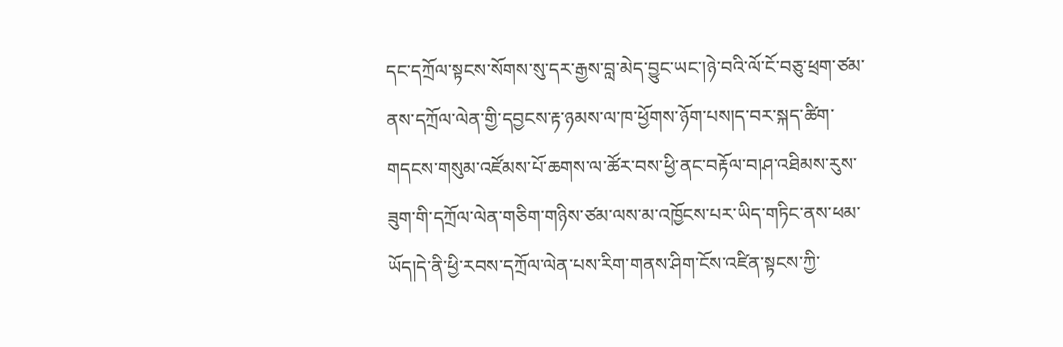དང་དཀྲོལ་སྟངས་སོགས་སུ་དར་རྒྱས་བླ་མེད་བྱུང་ཡང་།ཉེ་བའི་ལོ་ངོ་བཅུ་ཕྲག་ཙམ་ནས་དཀྲོལ་ལེན་གྱི་དབྱངས་རྟ་ཉམས་ལ་ཁ་ཕྱོགས་ཉོག་པས།ད་བར་སྐད་ཚིག་གདངས་གསུམ་འཛོམས་པོ་ཆགས་ལ་ཚོར་བས་ཕྱི་ནང་བརྟོལ་བ།ཤ་འཐིམས་རུས་ཟུག་གི་དཀྲོལ་ལེན་གཅིག་གཉིས་ཙམ་ལས་མ་འཁྱོངས་པར་ཡིད་གཏིང་ནས་ཕམ་ཡོད།དེ་ནི་ཕྱི་རབས་དཀྲོལ་ལེན་པས་རིག་གནས་ཤིག་ངོས་འཛིན་སྟངས་ཀྱི་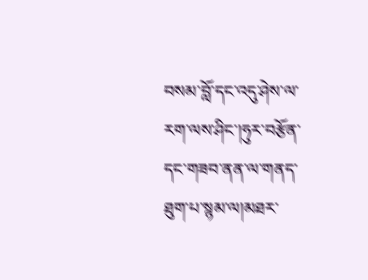བསམ་བློ་དང་འདུ་ཤེས་ལ་རག་ལས་ཤིང་།ཧུར་བརྩོན་དང་གཟབ་ནན་ལ་གནད་ཐུག་པ་སྙམ་ལ།མཐར་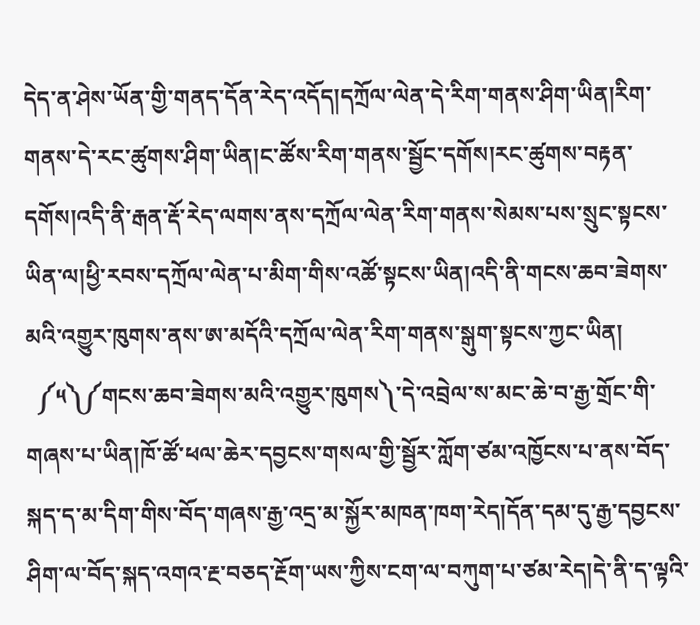དེད་ན་ཤེས་ཡོན་གྱི་གནད་དོན་རེད་འདོད།དཀྲོལ་ལེན་དེ་རིག་གནས་ཤིག་ཡིན།རིག་གནས་དེ་རང་ཚུགས་ཤིག་ཡིན།ང་ཚོས་རིག་གནས་སྦྱོང་དགོས།རང་ཚུགས་བརྟན་དགོས།འདི་ནི་རྒན་རྡོ་རེད་ལགས་ནས་དཀྲོལ་ལེན་རིག་གནས་སེམས་པས་སྲུང་སྟངས་ཡིན་ལ།ཕྱི་རབས་དཀྲོལ་ལེན་པ་མིག་གིས་འཚོ་སྟངས་ཡིན།འདི་ནི་གངས་ཆབ་ཟེགས་མའི་འགྱུར་ཁུགས་ནས་ཨ་མདོའི་དཀྲོལ་ལེན་རིག་གནས་སྒུག་སྟངས་ཀྱང་ཡིན།
  ༼༥༽༼གངས་ཆབ་ཟེགས་མའི་འགྱུར་ཁུགས༽་དེ་འབྲེལ་ས་མང་ཆེ་བ་རྒྱ་གྲོང་གི་གཞས་པ་ཡིན།ཁོ་ཚོ་ཕལ་ཆེར་དབྱངས་གསལ་གྱི་སྦྱོར་ཀློག་ཙམ་འཁྱོངས་པ་ནས་བོད་སྐད་ད་མ་དིག་གིས་བོད་གཞས་རྒྱ་འདྲ་མ་སྐྱོར་མཁན་ཁག་རེད།དོན་དམ་དུ་རྒྱ་དབྱངས་ཤིག་ལ་བོད་སྐད་འགའ་རྔ་བཅད་རྔོག་ཡས་ཀྱིས་ངག་ལ་བཀུག་པ་ཙམ་རེད།དེ་ནི་ད་ལྟའི་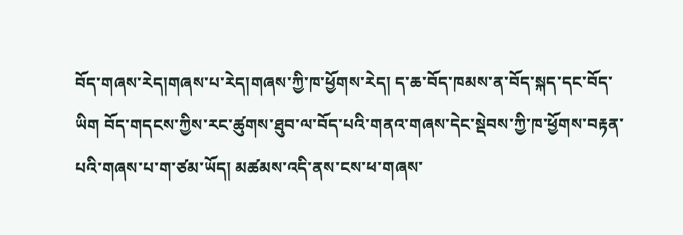བོད་གཞས་རེད།གཞས་པ་རེད།གཞས་ཀྱི་ཁ་ཕྱོགས་རེད། ད་ཆ་བོད་ཁམས་ན་བོད་སྐད་དང་བོད་ཡིག བོད་གདངས་ཀྱིས་རང་ཚུགས་ཐུབ་ལ་བོད་པའི་གནའ་གཞས་དེང་སྡེབས་ཀྱི་ཁ་ཕྱོགས་བརྟན་པའི་གཞས་པ་ག་ཙམ་ཡོད། མཚམས་འདི་ནས་ངས་ཕ་གཞས་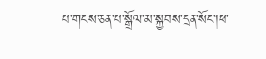པ་གངས་ཅན་པ་སྒྲོལ་མ་སྐྱབས་དྲན་སོང་།ཕ་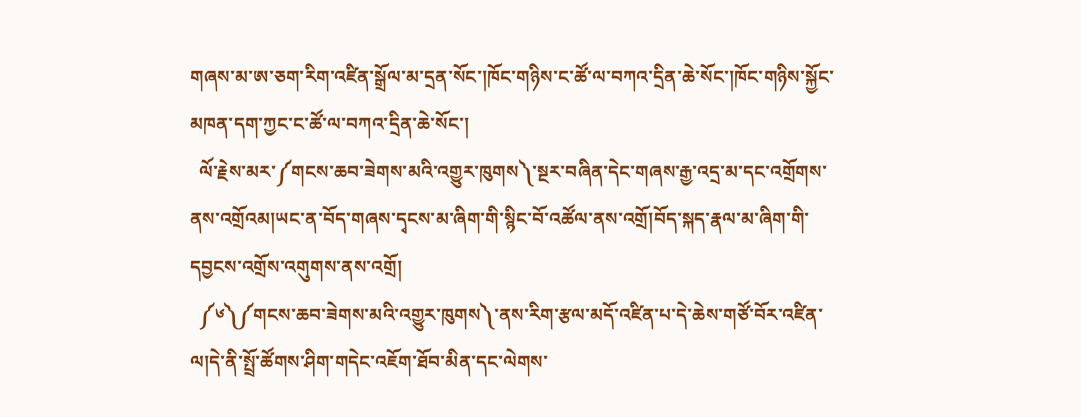གཞས་མ་ཨ་ཅག་རིག་འཛིན་སྒྲོལ་མ་དྲན་སོང་།ཁོང་གཉིས་ང་ཚོ་ལ་བཀའ་དྲིན་ཆེ་སོང་།ཁོང་གཉིས་སྐྱོང་མཁན་དག་ཀྱང་ང་ཚོ་ལ་བཀའ་དྲིན་ཆེ་སོང་།
  ལོ་རྗེས་མར་༼གངས་ཆབ་ཟེགས་མའི་འགྱུར་ཁུགས༽་སྔར་བཞིན་དེང་གཞས་རྒྱ་འདྲ་མ་དང་འགྲོགས་ནས་འགྲོའམ།ཡང་ན་བོད་གཞས་དྭངས་མ་ཞིག་གི་སྙིང་བོ་འཚོལ་ནས་འགྲོ།བོད་སྐད་རྣལ་མ་ཞིག་གི་དབྱངས་འགྲོས་འགུགས་ནས་འགྲོ།
  ༼༦༽༼གངས་ཆབ་ཟེགས་མའི་འགྱུར་ཁུགས༽་ནས་རིག་རྩལ་མདོ་འཛིན་པ་དེ་ཆེས་གཙོ་བོར་འཛིན་ལ།དེ་ནི་སྤྲོ་ཚོགས་ཤིག་གདེང་འཇོག་ཐོབ་མིན་དང་ལེགས་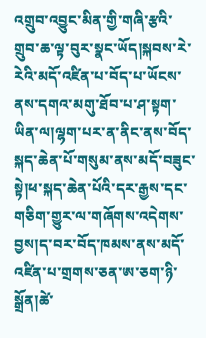འགྲུབ་འབྱུང་མིན་གྱི་གཞི་རྩའི་གྲུབ་ཆ་ལྟ་བུར་སྣང་ཡོད།སྐབས་རེ་རེའི་མདོ་འཛིན་པ་བོད་པ་ཡོངས་ནས་དགའ་མགུ་ཐོབ་པ་ཤ་སྟག་ཡིན་ལ།ལྷག་པར་ན་ནིང་ནས་བོད་སྐད་ཆེན་པོ་གསུམ་ནས་མདོ་བཟུང་སྟེ།ཕ་སྐད་ཆེན་པོའི་དར་རྒྱས་དང་གཅིག་གྱུར་ལ་གཞོགས་འདེགས་བྱས།ད་བར་བོད་ཁམས་ནས་མདོ་འཛིན་པ་གྲགས་ཅན་ཨ་ཅག་ཉི་སྒྲོན།ཚེ་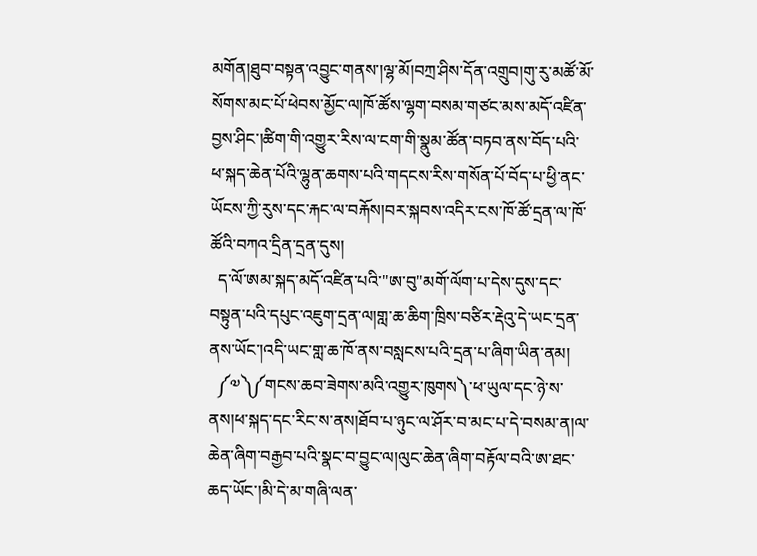མགོན།ཐུབ་བསྟན་འབྱུང་གནས་།ལྷ་མོ།བཀྲ་ཤིས་དོན་འགྲུབ།གུ་རུ་མཚོ་མོ་སོགས་མང་པོ་ཕེབས་མྱོང་ལ།ཁོ་ཚོས་ལྷག་བསམ་གཙང་མས་མདོ་འཛིན་བྱས་ཤིང་།ཚིག་གི་འགྱུར་རིས་ལ་ངག་གི་སྣུམ་ཚོན་བཏབ་ནས་བོད་པའི་ཕ་སྐད་ཆེན་པོའི་ལྷུན་ཆགས་པའི་གདངས་རིས་གསོན་པོ་བོད་པ་ཕྱི་ནང་ཡོངས་ཀྱི་རུས་དང་རྐང་ལ་བརྐོས།བར་སྐབས་འདིར་ངས་ཁོ་ཚོ་དྲན་ལ་ཁོ་ཚོའི་བཀའ་དྲིན་དྲན་དུས།
  ད་ལོ་ཨམ་སྐད་མདོ་འཛིན་པའི་"ཨ་བུ"མགོ་ལོག་པ་དེས་དུས་དང་བསྟུན་པའི་དཔུང་འཇུག་དྲན་ལ།གླ་ཆ་ཆིག་ཁྲིས་བཙིར་རྡེའུ་དེ་ཡང་དྲན་ནས་ཡོང་།འདི་ཡང་གླ་ཆ་ཁོ་ནས་བསླངས་པའི་དྲན་པ་ཞིག་ཡིན་ནམ།
  ༼༧༽༼གངས་ཆབ་ཟེགས་མའི་འགྱུར་ཁུགས༽་ཕ་ཡུལ་དང་ཉེ་ས་ནས།ཕ་སྐད་དང་རིང་ས་ནས།ཐོབ་པ་ཉུང་ལ་ཤོར་བ་མང་པ་དེ་བསམ་ན།ལ་ཆེན་ཞིག་བརྒྱབ་པའི་སྣང་བ་བྱུང་ལ།ལུང་ཆེན་ཞིག་བརྟོལ་བའི་ཨ་ཐང་ཆད་ཡོང་།མི་དེ་མ་གཞི་ལན་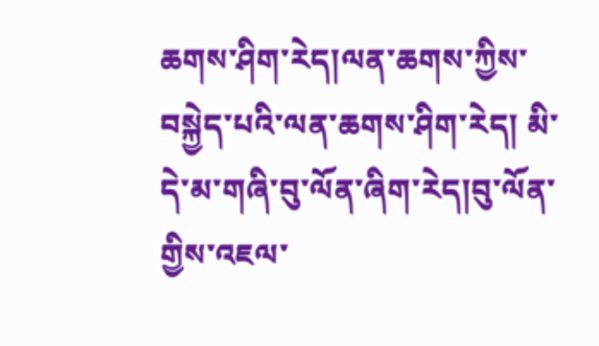ཆགས་ཤིག་རེད།ལན་ཆགས་ཀྱིས་བསྐྱེད་པའི་ལན་ཆགས་ཤིག་རེད། མི་དེ་མ་གཞི་བུ་ལོན་ཞིག་རེད།བུ་ལོན་གྱིས་འཇལ་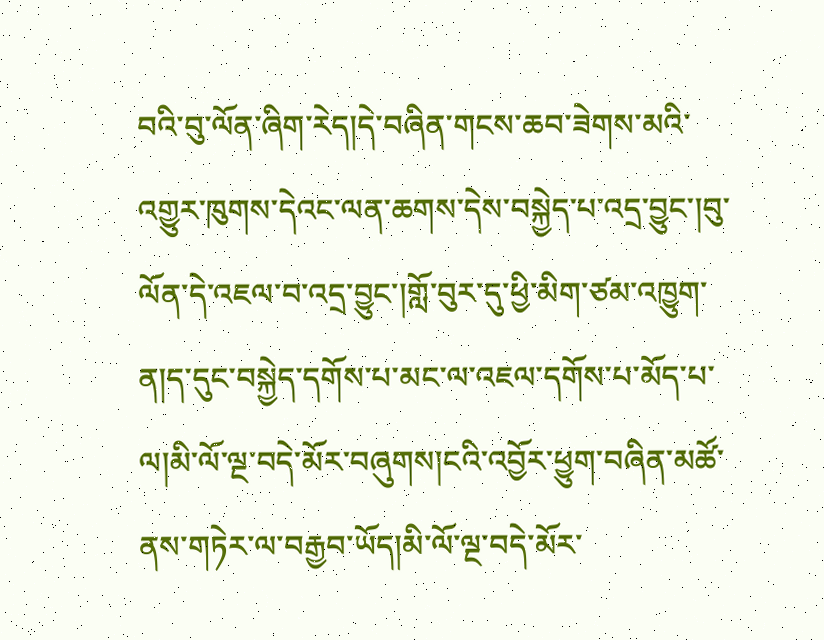བའི་བུ་ལོན་ཞིག་རེད།དེ་བཞིན་གངས་ཆབ་ཟེགས་མའི་འགྱུར་ཁུགས་དེའང་ལན་ཆགས་དེས་བསྐྱེད་པ་འདྲ་བྱུང་།བུ་ལོན་དེ་འཇལ་བ་འདྲ་བྱུང་།གློ་བུར་དུ་ཕྱི་མིག་ཙམ་འཁྱུག་ན།ད་དུང་བསྐྱེད་དགོས་པ་མང་ལ་འཇལ་དགོས་པ་མོད་པ་ལ།མི་ལོ་ལྔ་བདེ་མོར་བཞུགས།ངའི་འབྱོར་ཕྱུག་བཞིན་མཚོ་ནས་གཏེར་ལ་བརྒྱབ་ཡོད།མི་ལོ་ལྔ་བདེ་མོར་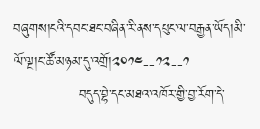བཞུགས།ངའི་དབང་ཐང་བཞིན་རི་ནས་དཔུང་ལ་བརྒྱན་ཡོད།མི་ལོ་ལྔ།ང་ཚོ་མཉམ་དུ་འགྲོ།༢༠༡༤--༡༢--༡
              བདུད་བྷེ་དང་མཐའ་འཁོར་གྱི་བྱ་རོག་དེ་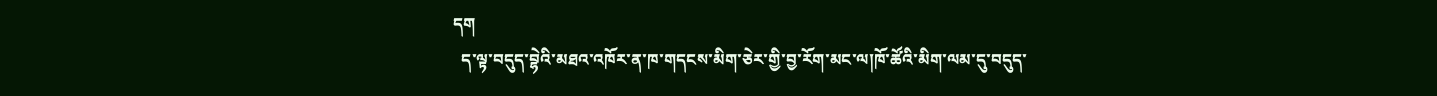དག
  ད་ལྟ་བདུད་བྷེའི་མཐའ་འཁོར་ན་ཁ་གདངས་མིག་ཅེར་གྱི་བྱ་རོག་མང་ལ།ཁོ་ཚོའི་མིག་ལམ་དུ་བདུད་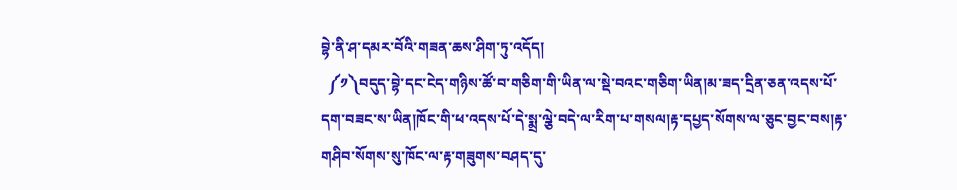བྷེ་ནི་ཤ་དམར་བོའི་གཟན་ཆས་ཤིག་ཏུ་འདོད།
  ༼༡༽བདུད་བྷེ་དང་ངེད་གཉིས་ཚོ་བ་གཅིག་གི་ཡིན་ལ་སྡེ་བའང་གཅིག་ཡིན།མ་ཟད་དྲིན་ཅན་འདས་པོ་དག་བཟང་ས་ཡིན།ཁོང་གི་ཕ་འདས་པོ་དེ་སྨྲ་ལྕེ་བདེ་ལ་རིག་པ་གསལ།རྟ་དཔྱད་སོགས་ལ་ཅུང་བྱང་བས།རྟ་གཤིབ་སོགས་སུ་ཁོང་ལ་རྟ་གཟུགས་བཤད་དུ་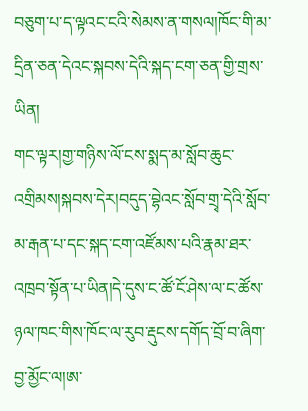བཅུག་པ་ད་ལྟའང་ངའི་སེམས་ན་གསལ།ཁོང་གི་མ་དྲིན་ཅན་དེའང་སྐབས་དེའི་སྐད་ངག་ཅན་གྱི་གྲས་ཡིན།
གང་ལྟར།གྱ་གཉིས་ལོ་ངས་སྨད་མ་སློབ་ཆུང་འགྲིམས།སྐབས་དེར།བདུད་བྷེའང་སློབ་གྲྭ་དེའི་སློབ་མ་རྒན་པ་དང་སྐད་ངག་འཛོམས་པའི་རྣམ་ཐར་འཁྲབ་སྟོན་པ་ཡིན།དེ་དུས་ང་ཚོ་ངོ་ཤེས་ལ་ང་ཚོས་ཉལ་ཁང་གིས་ཁོང་ལ་རུབ་རྡུངས་དགོད་བྲོ་བ་ཞིག་བྱ་མྱོང་ལ།ཨ་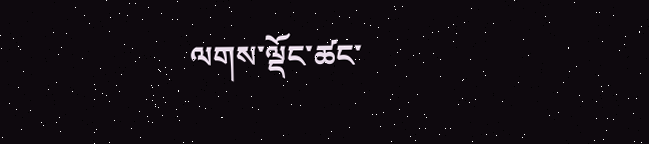ལགས་ལྡོང་ཚང་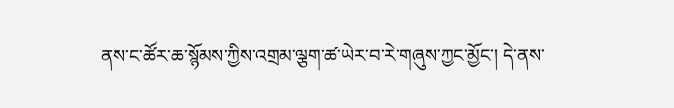ནས་ང་ཚོར་ཆ་སྙོམས་ཀྱིས་འགྲམ་ལྕག་ཚ་ཡེར་བ་རེ་གཞུས་ཀྱང་མྱོང་། དེ་ནས་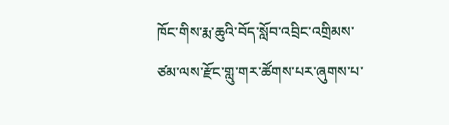ཁོང་གིས་རྨ་ཆུའི་བོད་སློབ་འབྲིང་འགྲིམས་ཙམ་ལས་རྫོང་གླུ་གར་ཚོགས་པར་ཞུགས་པ་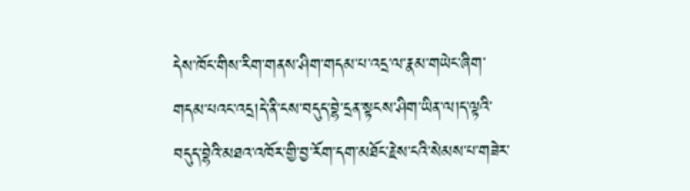དེས་ཁོང་གིས་རིག་གནས་ཤིག་གདམ་པ་འདྲ་ལ་རྣམ་གཡེང་ཞིག་གདམ་པའང་འདྲ།དེ་ནི་ངས་བདུད་བྷེ་དྲན་སྟངས་ཤིག་ཡིན་ལ།ད་ལྟའི་བདུད་བྷེའི་མཐའ་འཁོར་གྱི་བྱ་རོག་དག་མཐོང་རྗེས་ངའི་སེམས་པ་གཟེར་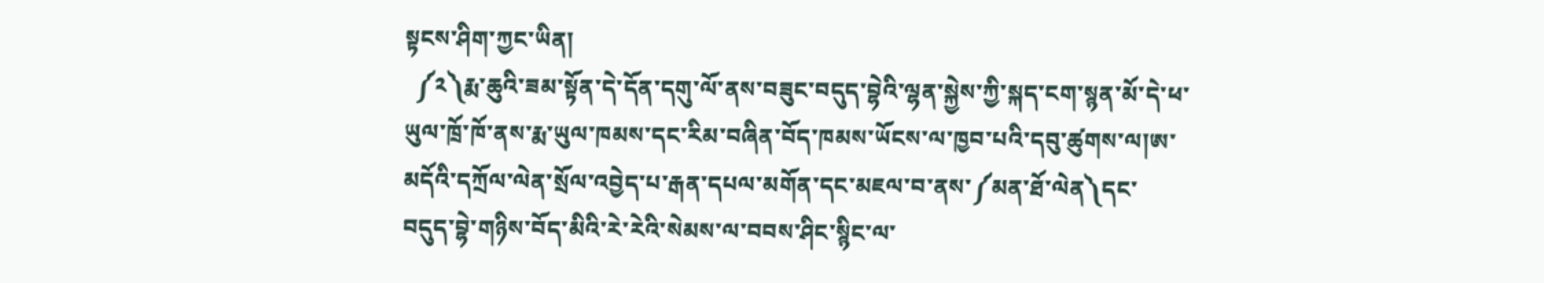སྟངས་ཤིག་ཀྱང་ཡིན།
  ༼༢༽རྨ་ཆུའི་ཟམ་སྟོན་དེ་དོན་དགུ་ལོ་ནས་བཟུང་བདུད་བྷེའི་ལྷན་སྐྱེས་ཀྱི་སྐད་ངག་སྙན་མོ་དེ་ཕ་ཡུལ་ཁྲོ་ཁོ་ནས་རྨ་ཡུལ་ཁམས་དང་རིམ་བཞིན་བོད་ཁམས་ཡོངས་ལ་ཁྱབ་པའི་དབུ་ཚུགས་ལ།ཨ་མདོའི་དཀྲོལ་ལེན་སྲོལ་འབྱེད་པ་རྒན་དཔལ་མགོན་དང་མཇལ་བ་ནས་༼མན་ཐོ་ལེན༽དང་བདུད་བྷེ་གཉིས་བོད་མིའི་རེ་རེའི་སེམས་ལ་བབས་ཤིང་སྙིང་ལ་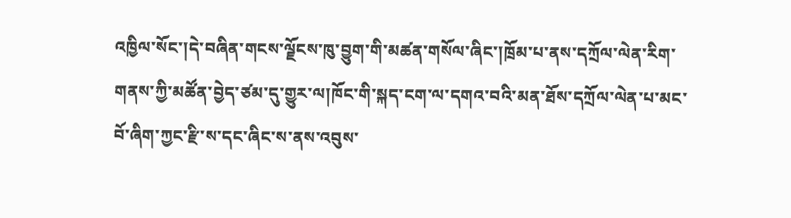འཁྱིལ་སོང་།དེ་བཞིན་གངས་ལྗོངས་ཁུ་བྱུག་གི་མཚན་གསོལ་ཞིང་།ཁྲོམ་པ་ནས་དཀྲོལ་ལེན་རིག་གནས་ཀྱི་མཚོན་བྱེད་ཙམ་དུ་གྱུར་ལ།ཁོང་གི་སྐད་ངག་ལ་དགའ་བའི་མན་ཐོས་དཀྲོལ་ལེན་པ་མང་བོ་ཞིག་ཀྱང་རྫི་ས་དང་ཞིང་ས་ནས་འབུས་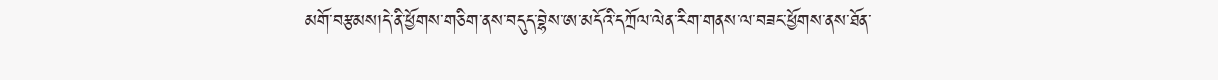མགོ་བརྩམས།དེ་ནི་ཕྱོགས་གཅིག་ནས་བདུད་བྷེས་ཨ་མདོའི་དཀྲོལ་ལེན་རིག་གནས་ལ་བཟང་ཕྱོགས་ནས་ཐོན་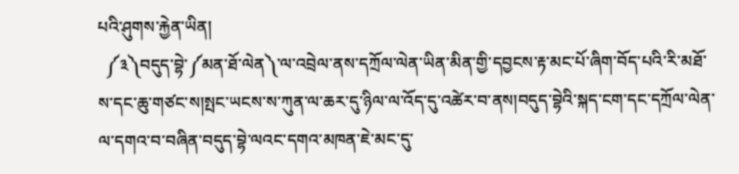པའི་ཤུགས་རྐྱེན་ཡིན།
  ༼༣༽བདུད་བྷེ་༼མན་ཐོ་ལེན༽་ལ་འབྲེལ་ནས་དཀྲོལ་ལེན་ཡིན་མིན་གྱི་དབྱངས་རྟ་མང་པོ་ཞིག་བོད་པའི་རི་མཐོ་ས་དང་ཆུ་གཙང་ས།སྤང་ཡངས་ས་ཀུན་ལ་ཆར་དུ་ཉིལ་ལ་འོད་དུ་འཚེར་བ་ནས།བདུད་བྷེའི་སྐད་ངག་དང་དཀྲོལ་ལེན་ལ་དགའ་བ་བཞིན་བདུད་བྷེ་ལའང་དགའ་མཁན་ཇེ་མང་དུ་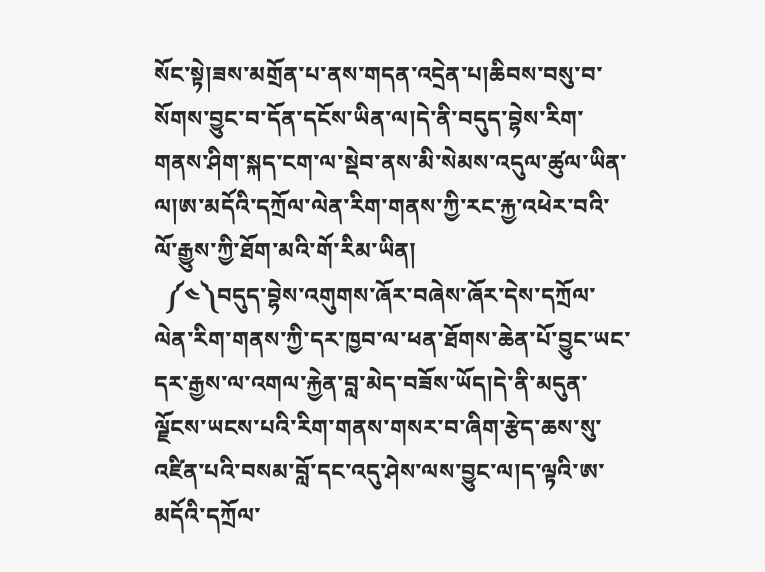སོང་སྟེ།ཟས་མགྲོན་པ་ནས་གདན་འདྲེན་པ།ཆིབས་བསུ་བ་སོགས་བྱུང་བ་དོན་དངོས་ཡིན་ལ།དེ་ནི་བདུད་བྷེས་རིག་གནས་ཤིག་སྐད་ངག་ལ་སྡེབ་ནས་མི་སེམས་འདུལ་ཚུལ་ཡིན་ལ།ཨ་མདོའི་དཀྲོལ་ལེན་རིག་གནས་ཀྱི་རང་རྐྱ་འཕེར་བའི་ལོ་རྒྱུས་ཀྱི་ཐོག་མའི་གོ་རིམ་ཡིན།
  ༼༤༽བདུད་བྷེས་འགུགས་ཞོར་བཞེས་ཞོར་དེས་དཀྲོལ་ལེན་རིག་གནས་ཀྱི་དར་ཁྱབ་ལ་ཕན་ཐོགས་ཆེན་པོ་བྱུང་ཡང་དར་རྒྱས་ལ་འགལ་རྐྱེན་བླ་མེད་བཟོས་ཡོད།དེ་ནི་མདུན་ལྗོངས་ཡངས་པའི་རིག་གནས་གསར་བ་ཞིག་རྩེད་ཆས་སུ་འཛིན་པའི་བསམ་བློ་དང་འདུ་ཤེས་ལས་བྱུང་ལ།ད་ལྟའི་ཨ་མདོའི་དཀྲོལ་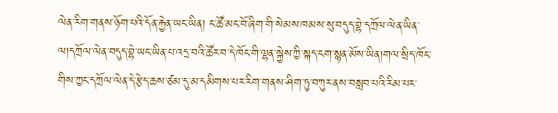ལེན་རིག་གནས་ཉོག་པའི་དོན་རྐྱེན་ཡང་ཡིན། ང་ཚོ་མང་བོ་ཞིག་གི་སེམས་ཁམས་སུ་བདུད་བྷེ་དཀྲོལ་ལེན་ཡིན་ལ།དཀྲོལ་ལེན་བདུད་བྷེ་ཡང་ཡིན་པ་འདྲ་བའི་ཚོར་བ་དེ་ཁོང་གི་ལྷན་སྐྱེས་ཀྱི་སྐད་ངག་སྙན་མོས་ཡིན།གལ་སྲིད་ཁོང་གིས་ཀྱང་དཀྲོལ་ལེན་དེ་རྩེད་ཆས་ཙམ་དུ་མ་དམིགས་པར་རིག་གནས་ཤིག་ཏུ་བཀུར་ནས་བསླབ་པའི་རིམ་པར་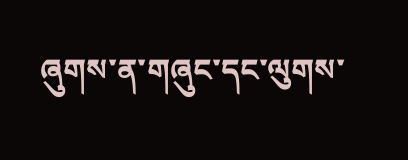ཞུགས་ན་གཞུང་དང་ལུགས་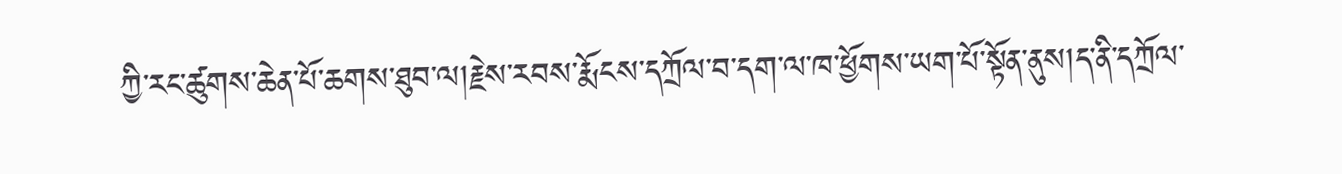ཀྱི་རང་ཚུགས་ཆེན་པོ་ཆགས་ཐུབ་ལ།རྗེས་རབས་རྨོངས་དཀྲོལ་བ་དག་ལ་ཁ་ཕྱོགས་ཡག་པོ་སྟོན་ནུས།ད་ནི་དཀྲོལ་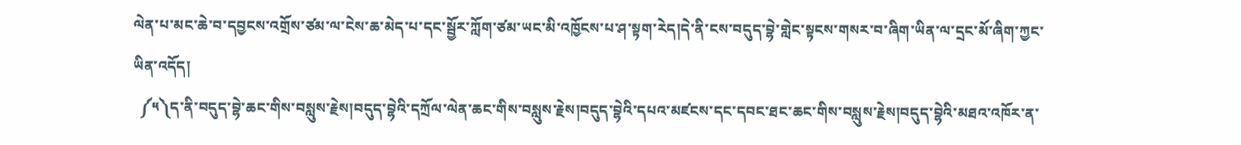ལེན་པ་མང་ཆེ་བ་དབྱངས་འགྲོས་ཙམ་ལ་ངེས་ཆ་མེད་པ་དང་སྦྱོར་ཀློག་ཙམ་ཡང་མི་འཁྱོངས་པ་ཤ་སྟག་རེད།དེ་ནི་ངས་བདུད་བྷེ་གླེང་སྟངས་གསར་བ་ཞིག་ཡིན་ལ་དྲང་མོ་ཞིག་ཀྱང་ཡིན་འདོད།
  ༼༥༽ད་ནི་བདུད་བྷེ་ཆང་གིས་བསླུས་རྗེས།བདུད་བྷེའི་དཀྲོལ་ལེན་ཆང་གིས་བསླུས་རྗེས།བདུད་བྷེའི་དཔའ་མཛངས་དང་དབང་ཐང་ཆང་གིས་བསླུས་རྗེས།བདུད་བྷེའི་མཐའ་འཁོར་ན་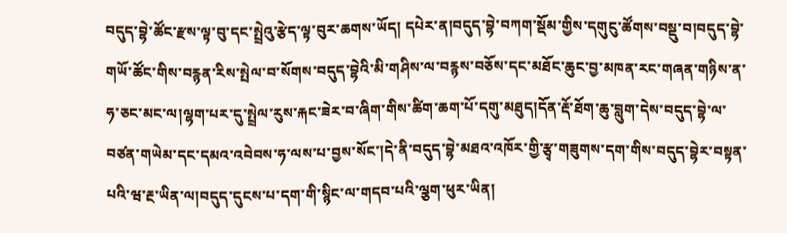བདུད་བྷེ་ཚོང་རྫས་ལྟ་བུ་དང་སྤྲེའུ་རྩེད་ལྟ་བུར་ཆགས་ཡོད། དཔེར་ན།བདུད་བྷེ་བཀག་སྡོམ་གྱིས་དགུངུ་ཚོགས་བསྡུ་བ།བདུད་བྷེ་གཡོ་ཚོང་གིས་བརྙན་རིས་སྤེལ་བ་སོགས་བདུད་བྷེའི་མི་གཤིས་ལ་བརྙས་བཅོས་དང་མཐོང་ཆུང་བྱ་མཁན་རང་གཞན་གཉིས་ན་ཧ་ཅང་མང་ལ།ལྷག་པར་དུ་སྤྲེལ་རུས་རྐང་ཟེར་བ་ཞིག་གིས་ཚིག་ཆག་པོ་དགུ་མཐུད།དོན་རྡོ་ཐོག་ཆུ་བླུག་དེས་བདུད་བྷེ་ལ་བཙན་གཡེམ་དང་དམའ་འབེབས་ཧ་ལས་པ་བྱས་སོང་།དེ་ནི་བདུད་བྷེ་མཐའ་འཁོར་གྱི་རྩྭ་གཟུགས་དག་གིས་བདུད་བྷེར་བསྟན་པའི་ཝ་རྔ་ཡིན་ལ།བདུད་དུངས་པ་དག་གི་སྙིང་ལ་གདབ་པའི་ལྕག་ཕུར་ཡིན།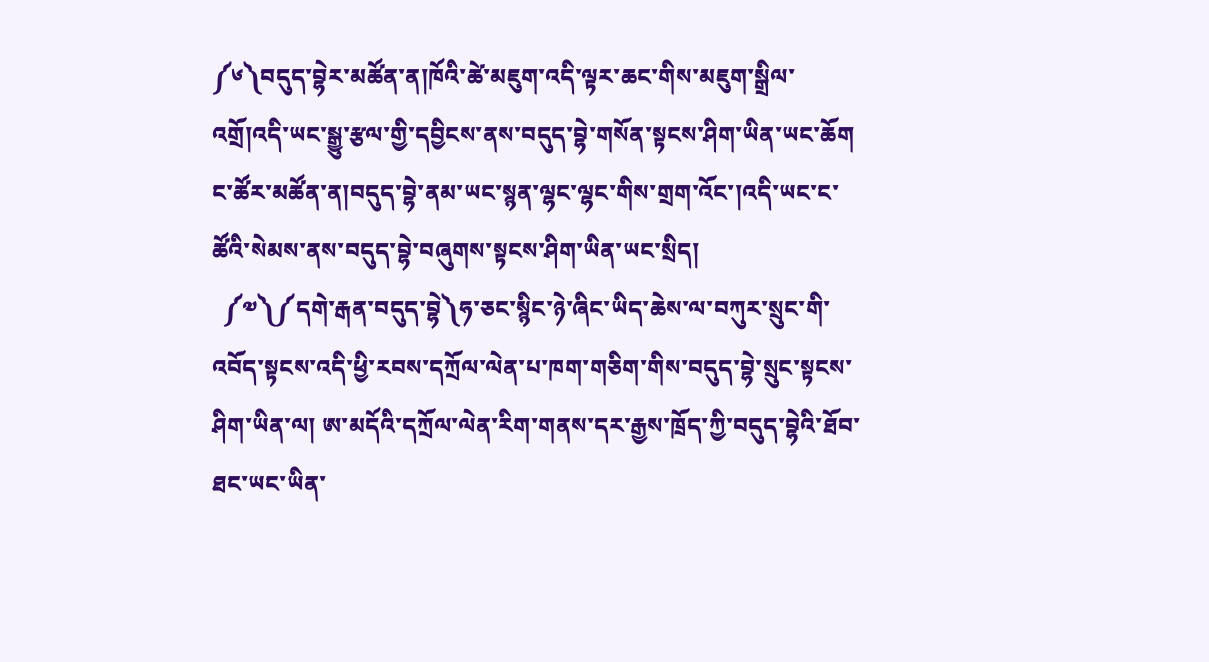༼༦༽བདུད་བྷེར་མཚོན་ན།ཁོའི་ཚེ་མཇུག་འདི་ལྟར་ཆང་གིས་མཇུག་སྒྲིལ་འགྲོ།འདི་ཡང་སྒྱུ་རྩལ་གྱི་དབྱིངས་ནས་བདུད་བྷེ་གསོན་སྟངས་ཤིག་ཡིན་ཡང་ཆོག ང་ཚོར་མཚོན་ན།བདུད་བྷེ་ནམ་ཡང་སྙན་ལྷང་ལྷང་གིས་གྲག་འོང་།འདི་ཡང་ང་ཚོའི་སེམས་ནས་བདུད་བྷེ་བཞུགས་སྟངས་ཤིག་ཡིན་ཡང་སྲིད།
  ༼༧༽༼དགེ་རྒན་བདུད་བྷེ༽ཧ་ཅང་སྙིང་ཉེ་ཞིང་ཡིད་ཆེས་ལ་བཀུར་སྲུང་གི་འབོད་སྟངས་འདི་ཕྱི་རབས་དཀྲོལ་ལེན་པ་ཁག་གཅིག་གིས་བདུད་བྷེ་སྲུང་སྟངས་ཤིག་ཡིན་ལ། ཨ་མདོའི་དཀྲོལ་ལེན་རིག་གནས་དར་རྒྱས་ཁྲོད་ཀྱི་བདུད་བྷེའི་ཐོབ་ཐང་ཡང་ཡིན་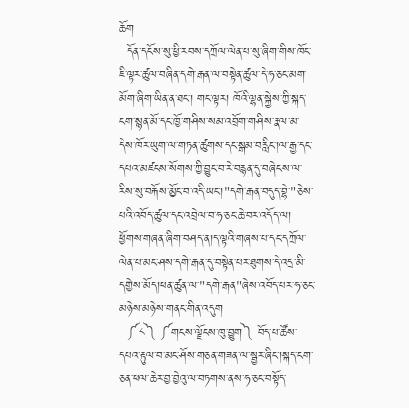ཆོག
  དོན་དངོས་སུ་ཕྱི་རབས་དཀྲོལ་ལེན་པ་སུ་ཞིག་གིས་ཁོང་ཇི་ལྟར་ཚུལ་བཞིན་དགེ་རྒན་ལ་བསྟེན་ཚུལ་དེ་ཧ་ཅང་མག་མོག་ཞིག་ཡིན་ན་ཐང་། གང་ལྟར། ཁོའི་ལྷན་སྐྱེས་ཀྱི་སྐད་ངག་སྙན་མོ་དང་ཁྱོ་གཤིས་སམ་འབྲོག་གཤིས་རྣལ་མ་དེས་ཁོར་ཡུག་ལ་གཏན་ཚུགས་དང་སྒམ་བརླིང་།ལ་རྒྱ་དང་དཔའ་མཛངས་སོགས་ཀྱི་བྱུང་བ་རེ་བརྙན་དུ་བཞེངས་ལ་རིས་སུ་བརྐོས་མྱོང་བ་འདི་ཡང་།"དགེ་རྒན་བདུད་བྷེ་"ཅེས་པའི་འབོད་ཚུལ་དང་འབྲེལ་བ་ཧ་ཅང་ཆེ་བར་འདོད་ལ། ཕྱོགས་གཞན་ཞིག་བཤད་ན།ད་ལྟའི་གཞས་པ་དང་དཀྲོལ་ལེན་པ་མང་ཤས་དགེ་རྒན་དུ་བསྟེན་པར་ཐུགས་དེ་འདྲ་མི་དགྱེས་མོད།ཕན་ཚུན་ལ་"དགེ་རྒན"ཞེས་འབོད་པར་ཧ་ཅང་མཉེས་མཉེས་གནང་གིན་འདུག
  ༼༨༽ ༼གངས་ལྗོངས་ཁུ་བྱུག༽ བོད་པ་ཚོས་དཔའ་རྟུལ་བ་མང་ཤོས་གཅན་གཟན་ལ་སྦྱར་ཞིང་།སྐད་ངག་ཅན་ཕལ་ཆེར་བྱ་བྱེའུ་ལ་བཏགས་ནས་ཧ་ཅང་བསྟོད་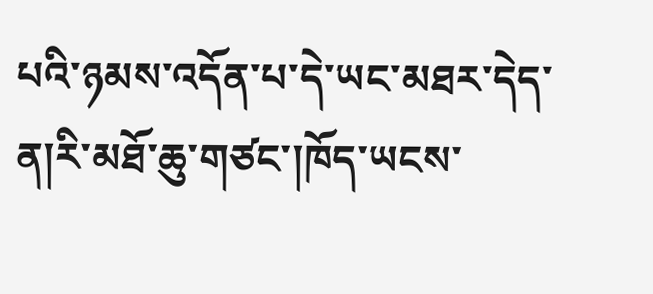པའི་ཉམས་འདོན་པ་དེ་ཡང་མཐར་དེད་ན།རི་མཐོ་ཆུ་གཙང་།ཁོད་ཡངས་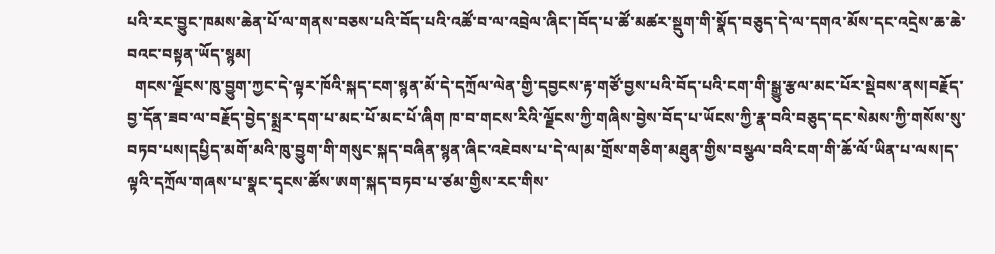པའི་རང་བྱུང་ཁམས་ཆེན་པོ་ལ་གནས་བཅས་པའི་བོད་པའི་འཚོ་བ་ལ་འབྲེལ་ཞིང་།བོད་པ་ཚོ་མཚར་སྡུག་གི་སྣོད་བཅུད་དེ་ལ་དགའ་མོས་དང་འདྲེས་ཆ་ཆེ་བའང་བསྟན་ཡོད་སྙམ།
  གངས་ལྗོངས་ཁུ་བྱུག་ཀྱང་དེ་ལྟར་ཁོའི་སྐད་ངག་སྙན་མོ་དེ་དཀྲོལ་ལེན་གྱི་དབྱངས་རྟ་གཙོ་བྱས་པའི་བོད་པའི་ངག་གི་སྒྱུ་རྩལ་མང་པོར་སྡེབས་ནས།བརྗོད་བྱ་དོན་ཟབ་ལ་བརྗོད་བྱེད་སྨྲར་དག་པ་མང་པོ་མང་པོ་ཞིག ཁ་བ་གངས་རིའི་ལྗོངས་ཀྱི་གཞིས་བྱེས་བོད་པ་ཡོངས་ཀྱི་རྣ་བའི་བཅུད་དང་སེམས་ཀྱི་གསོས་སུ་བཏབ་པས།དཔྱིད་མགོ་མའི་ཁུ་བྱུག་གི་གསུང་སྐད་བཞིན་སྙན་ཞིང་འཇེབས་པ་དེ་ལ།མ་གྲོས་གཅིག་མཐུན་གྱིས་བསྩལ་བའི་ངག་གི་ཆོ་ལོ་ཡིན་པ་ལས།ད་ལྟའི་དཀྲོལ་གཞས་པ་སྣང་དྭངས་ཚོས་ཨག་སྐད་བཏབ་པ་ཙམ་གྱིས་རང་གིས་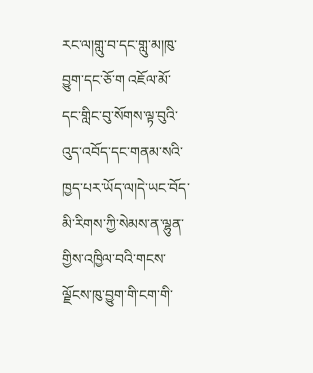རང་ལ།གླུ་བ་དང་གླུ་མ།ཁུ་བྱུག་དང་ཅོ་ག འཇོལ་མོ་དང་གླིང་བུ་སོགས་ལྟ་བུའི་འུད་འབོད་དང་གནམ་སའི་ཁྱད་པར་ཡོད་ལ།དེ་ཡང་བོད་མི་རིགས་ཀྱི་སེམས་ན་ལྷུན་གྱིས་འཁྱིལ་བའི་གངས་ལྗོངས་ཁུ་བྱུག་གི་ངག་གི་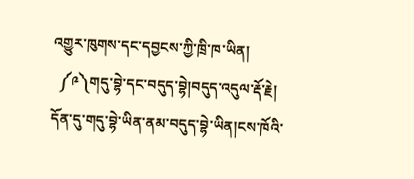འགྱུར་ཁུགས་དང་དབྱངས་ཀྱི་ཁྲི་ཁ་ཡིན།
  ༼༩༽གདུ་བྷེ་དང་བདུད་བྷེ།བདུད་འདུལ་རྡོ་རྗེ།   དོན་དུ་གདུ་བྷེ་ཡིན་ནམ་བདུད་བྷེ་ཡིན།ངས་ཁོའི་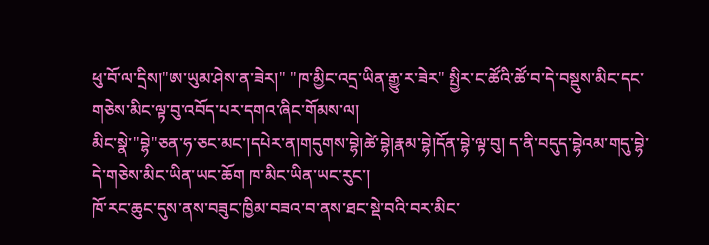ཕུ་བོ་ལ་དྲིས།"ཨ་ཡུམ་ཤེས་ན་ཟེར།" "ཁ་མྱིང་འདྲ་ཡིན་རྒྱུ་ར་ཟེར" སྤྱིར་ང་ཚོའི་ཚོ་བ་དེ་བསྡུས་མིང་དང་གཅེས་མིང་ལྟ་བུ་འབོད་པར་དགའ་ཞིང་གོམས་ལ།
མིང་སྣེ་"བྷེ"ཅན་ཧ་ཅང་མང་།དཔེར་ན།གདུགས་བྷེ།ཚེ་བྷེ།རྣམ་བྷེ།དོན་བྷེ་ལྟ་བུ། ད་ནི་བདུད་བྷེའམ་གདུ་བྷེ་དེ་གཅེས་མིང་ཡིན་ཡང་ཆོག ཁ་མིང་ཡིན་ཡང་རུང་།
ཁོ་རང་ཆུང་དུས་ནས་བཟུང་ཁྱིམ་བཟའ་བ་ནས་ཐང་སྡེ་བའི་བར་མིང་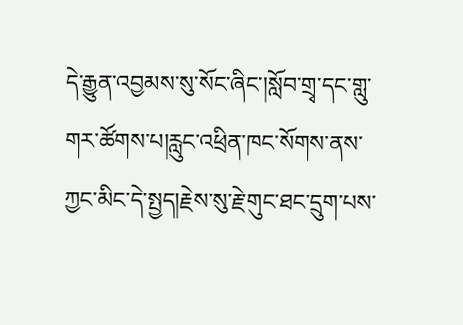དེ་རྒྱུན་འབྱམས་སུ་སོང་ཞིང་།སློབ་གྲྭ་དང་གླུ་གར་ཚོགས་པ།རླུང་འཕྲིན་ཁང་སོགས་ནས་ཀྱང་མིང་དེ་སྤྱད།རྗེས་སུ་རྗེ་གུང་ཐང་དྲུག་པས་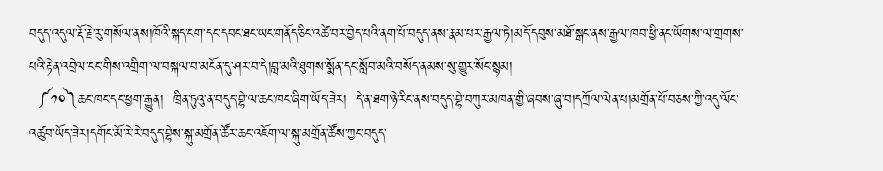བདུད་འདུལ་རྡོ་རྗེ་རུ་གསོལ་ནས།ཁོའི་སྐད་ངག་དང་དབང་ཐང་ཡང་གནོད་ཅིང་འཚེ་བར་བྱེད་པའི་ནག་པོ་བདུད་ནས་རྣམ་པར་རྒྱལ་ཏེ།མདོ་དབུས་མཐོ་སྒང་ནས་རྒྱལ་ཁབ་ཕྱི་ནང་ཡོགས་ལ་གྲགས་པའི་རྟེན་འབྲེལ་ངང་གིས་འགྲིག་ལ་བསྐལ་བ་མངོན་དུ་ཤར་བ་དེ།བླ་མའི་ཐུགས་སྨོན་དང་སློབ་མའི་བསོད་ནམས་སུ་གྱུར་སོང་སྙམ།
  ༼༡༠༽ཆང་ཁང་དང་ཕྱག་རྒྱུན།  ཁྲིན་ཏུའུ་ན་བདུད་བྷེ་ལ་ཆང་ཁང་ཞིག་ཡོད་ཟེར།  དེ་ན་ཐག་ཉེ་རིང་ནས་བདུད་བྷེ་བཀུར་མཁན་གྱི་ཞབས་ཞུ་བ།དཀྲོལ་ལེན་པ།མགྲོན་པོ་བཅས་ཀྱི་འདུ་ལོང་འཚུབ་ཡོད་ཟེར།དགོང་མོ་རེ་རེ་བདུད་བྷེས་སྐུ་མགྲོན་ཚོར་ཆང་འཇོག་ལ་སྐུ་མགྲོན་ཚོས་ཀྱང་བདུད་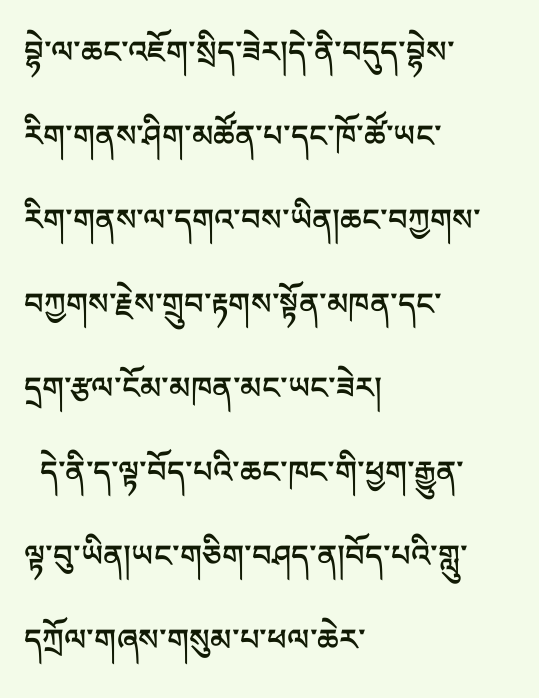བྷེ་ལ་ཆང་འཇོག་སྲིད་ཟེར།དེ་ནི་བདུད་བྷེས་རིག་གནས་ཤིག་མཚོན་པ་དང་ཁོ་ཚོ་ཡང་རིག་གནས་ལ་དགའ་བས་ཡིན།ཆང་བཀྱགས་བཀྱགས་རྗེས་གྲུབ་རྟགས་སྟོན་མཁན་དང་དྲག་རྩལ་ངོམ་མཁན་མང་ཡང་ཟེར།
  དེ་ནི་ད་ལྟ་བོད་པའི་ཆང་ཁང་གི་ཕྱག་རྒྱུན་ལྟ་བུ་ཡིན།ཡང་གཅིག་བཤད་ན།བོད་པའི་གླུ་དཀྲོལ་གཞས་གསུམ་པ་ཕལ་ཆེར་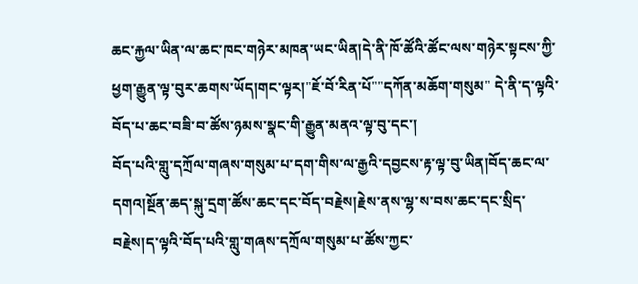ཆང་རྐྱལ་ཡིན་ལ་ཆང་ཁང་གཉེར་མཁན་ཡང་ཡིན།དེ་ནི་ཁོ་ཚོའི་ཚོང་ལས་གཉེར་སྟངས་ཀྱི་ཕྱག་རྒྱུན་ལྟ་བུར་ཆགས་ཡོད།གང་ལྟར།"ཇོ་བོ་རིན་པོ""དཀོན་མཆོག་གསུམ" དེ་ནི་ད་ལྟའི་བོད་པ་ཆང་བཟི་བ་ཚོས་ཉམས་སྣང་གི་རྒྱུན་མནའ་ལྟ་བུ་དང་།
བོད་པའི་གླུ་དཀྲོལ་གཞས་གསུམ་པ་དག་གིས་ལ་རྒྱའི་དབྱངས་རྟ་ལྟ་བུ་ཡིན།བོད་ཆང་ལ་དགའ།སྔོན་ཆད་སྐུ་དྲག་ཚོས་ཆང་དང་བོད་བརྗེས།རྗེས་ནས་ལྷ་ས་བས་ཆང་དང་སྲིད་བརྗེས།ད་ལྟའི་བོད་པའི་གླུ་གཞས་དཀྲོལ་གསུམ་པ་ཚོས་ཀྱང་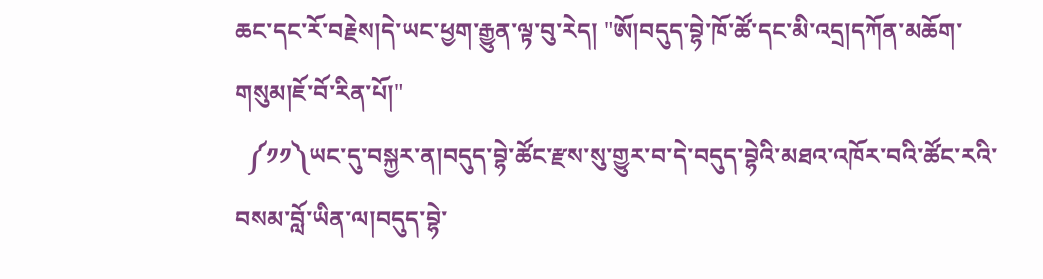ཆང་དང་རོ་བརྗེས།དེ་ཡང་ཕྱག་རྒྱུན་ལྟ་བུ་རེད། "ཨོ།བདུད་བྷེ་ཁོ་ཚོ་དང་མི་འདྲ།དཀོན་མཆོག་གསུམ།ཇོ་བོ་རིན་པོ།"
  ༼༡༡༽ཡང་དུ་བསྐྱར་ན།བདུད་བྷེ་ཚོང་རྫས་སུ་གྱུར་བ་དེ་བདུད་བྷེའི་མཐའ་འཁོར་བའི་ཚོང་རའི་བསམ་བློ་ཡིན་ལ།བདུད་བྷེ་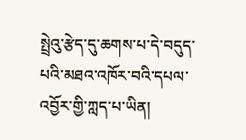སྤྲེའུ་རྩེད་དུ་ཆགས་པ་དེ་བདུད་པའི་མཐའ་འཁོར་བའི་དཔལ་འབྱོར་གྱི་ཀླད་པ་ཡིན།